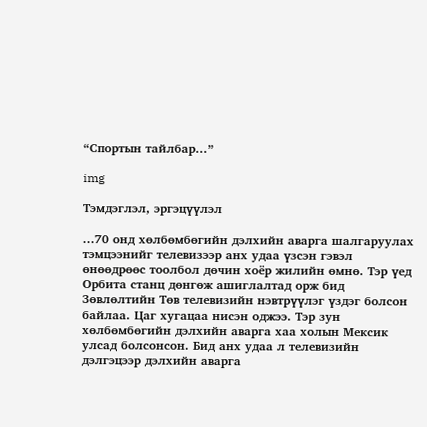“Спортын тайлбар...”

img

Тэмдэглэл, эргэцүүлэл

...70 онд хөлбөмбөгийн дэлхийн аварга шалгаруулах тэмцээнийг телевизээр анх удаа үзсэн гэвэл өнөөдрөөс тоолбол дөчин хоёр жилийн өмнө. Тэр үед Орбита станц дөнгөж ашиглалтад орж бид Зөвлөлтийн Төв телевизийн нэвтрүүлэг үздэг болсон байлаа. Цаг хугацаа нисэн оджээ. Тэр зун хөлбөмбөгийн дэлхийн аварга хаа холын Мексик улсад болсонсон. Бид анх удаа л телевизийн дэлгэцээр дэлхийн аварга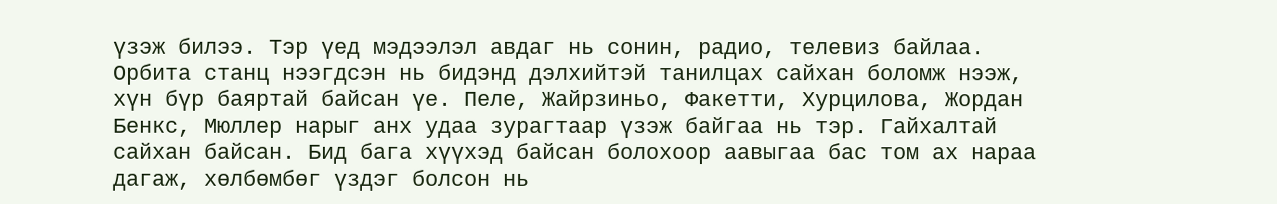үзэж билээ. Тэр үед мэдээлэл авдаг нь сонин, радио, телевиз байлаа. Орбита станц нээгдсэн нь бидэнд дэлхийтэй танилцах сайхан боломж нээж, хүн бүр баяртай байсан үе. Пеле, Жайрзиньо, Факетти, Хурцилова, Жордан Бенкс, Мюллер нарыг анх удаа зурагтаар үзэж байгаа нь тэр. Гайхалтай сайхан байсан. Бид бага хүүхэд байсан болохоор аавыгаа бас том ах нараа дагаж, хөлбөмбөг үздэг болсон нь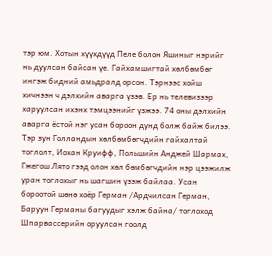тэр юм. Хотын хүүхдүүд Пеле болон Яшиныг нэрийг нь дуулсан байсан үе. Гайхамшигтай хөлбөмбөг ингэж бидний амьдралд орсон. Тэрнээс хойш хичнээн ч дэлхийн аварга үзэв. Ер нь телевизээр харуулсан ихэнх тэмцээнийг үзжээ. 74 оны дэлхийн аварга ёстой нэг усан бороон дунд болж байж билээ. Тэр зун Голландын хөлбөмбөгчдийн гайхалтай тоглолт, Иохан Круифф, Польшийн Анджей Шармах, Гжегош Лято гээд олон хөл бөмбөгчдийн нэр цээжилж уран тоглохыг нь шагшин үзэж байлаа. Усан бороотой шөнө хоёр Герман /Ардчилсан Герман, Баруун Германы багуудыг хэлж байна/ тоглоход Шпарвассерийн оруулсан гоолд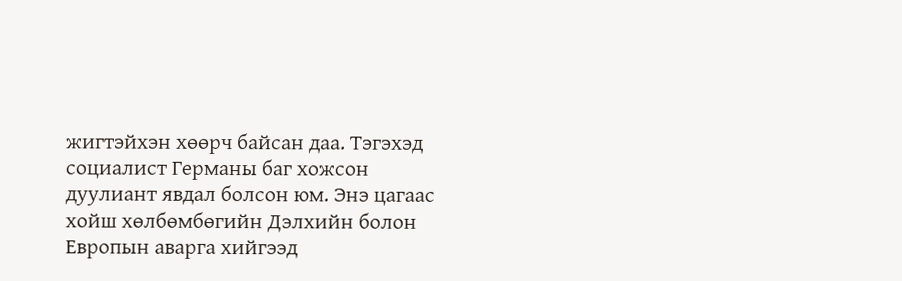жигтэйхэн хөөрч байсан даа. Тэгэхэд социалист Германы баг хожсон дуулиант явдал болсон юм. Энэ цагаас хойш хөлбөмбөгийн Дэлхийн болон Европын аварга хийгээд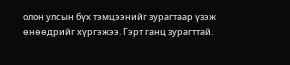олон улсын бүх тэмцээнийг зурагтаар үзэж өнөөдрийг хүргэжээ. Гэрт ганц зурагттай.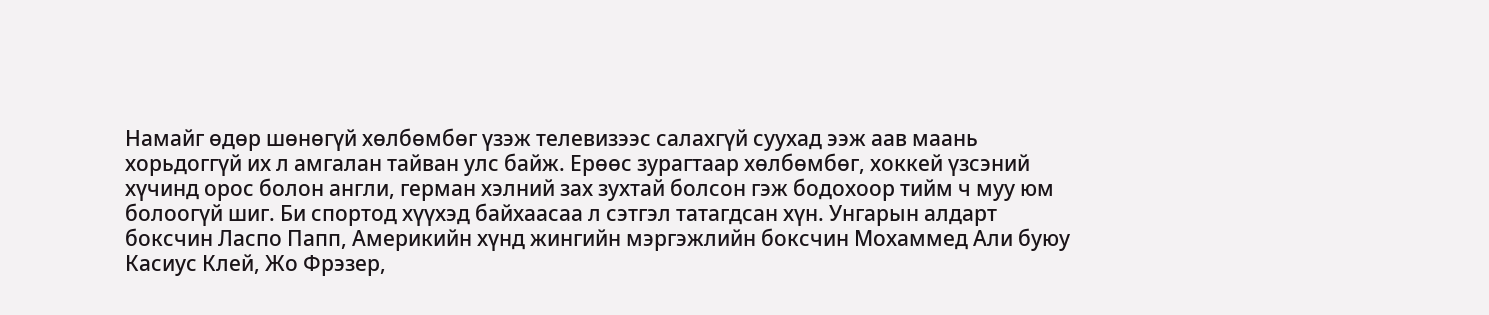Намайг өдөр шөнөгүй хөлбөмбөг үзэж телевизээс салахгүй суухад ээж аав маань хорьдоггүй их л амгалан тайван улс байж. Ерөөс зурагтаар хөлбөмбөг, хоккей үзсэний хүчинд орос болон англи, герман хэлний зах зухтай болсон гэж бодохоор тийм ч муу юм болоогүй шиг. Би спортод хүүхэд байхаасаа л сэтгэл татагдсан хүн. Унгарын алдарт боксчин Ласпо Папп, Америкийн хүнд жингийн мэргэжлийн боксчин Мохаммед Али буюу Касиус Клей, Жо Фрэзер,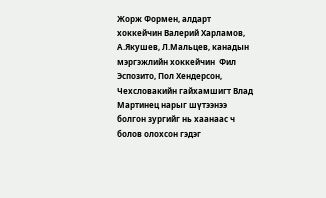Жорж Формен, алдарт хоккейчин Валерий Харламов, А.Якушев, Л.Мальцев, канадын мэргэжлийн хоккейчин  Фил Эспозито, Пол Хендерсон, Чехсловакийн гайхамшигт Влад Мартинец нарыг шүтээнээ болгон зургийг нь хаанаас ч болов олохсон гэдэг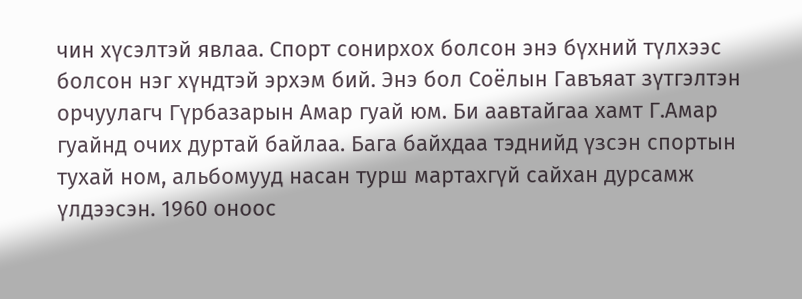чин хүсэлтэй явлаа. Спорт сонирхох болсон энэ бүхний түлхээс болсон нэг хүндтэй эрхэм бий. Энэ бол Соёлын Гавъяат зүтгэлтэн орчуулагч Гүрбазарын Амар гуай юм. Би аавтайгаа хамт Г.Амар гуайнд очих дуртай байлаа. Бага байхдаа тэднийд үзсэн спортын тухай ном, альбомууд насан турш мартахгүй сайхан дурсамж үлдээсэн. 1960 оноос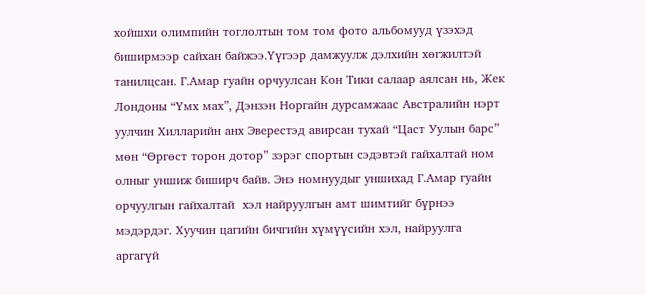хойшхи олимпийн тоглолтын том том фото альбомууд үзэхэд биширмээр сайхан байжээ.Үүгээр дамжуулж дэлхийн хөгжилтэй танилцсан. Г.Амар гуайн орчуулсан Кон Тики салаар аялсан нь, Жек Лондоны “Үмх мах”, Дэнзэн Норгайн дурсамжаас Австралийн нэрт уулчин Хилларийн анх Эверестэд авирсан тухай “Цаст Уулын барс” мөн “Өргөст торон дотор” зэрэг спортын сэдэвтэй гайхалтай ном олныг уншиж биширч байв. Энэ номнуудыг уншихад Г.Амар гуайн орчуулгын гайхалтай  хэл найруулгын амт шимтийг бүрнээ мэдэрдэг. Хуучин цагийн бичгийн хүмүүсийн хэл, найруулга аргагүй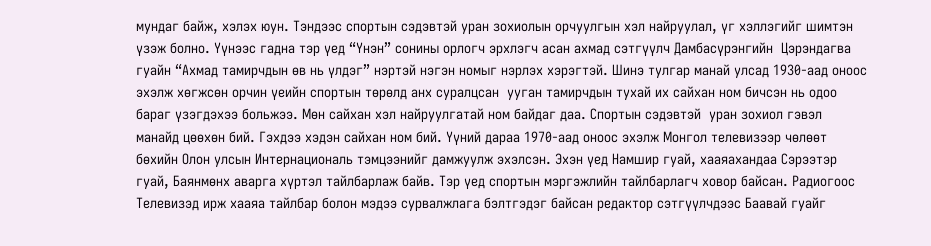мундаг байж, хэлэх юун. Тэндээс спортын сэдэвтэй уран зохиолын орчуулгын хэл найруулал, үг хэллэгийг шимтэн үзэж болно. Үүнээс гадна тэр үед “Үнэн” сонины орлогч эрхлэгч асан ахмад сэтгүүлч Дамбасүрэнгийн  Цэрэндагва гуайн “Ахмад тамирчдын өв нь үлдэг” нэртэй нэгэн номыг нэрлэх хэрэгтэй. Шинэ тулгар манай улсад 1930-аад оноос эхэлж хөгжсөн орчин үеийн спортын төрөлд анх суралцсан  ууган тамирчдын тухай их сайхан ном бичсэн нь одоо бараг үзэгдэхээ больжээ. Мөн сайхан хэл найруулгатай ном байдаг даа. Спортын сэдэвтэй  уран зохиол гэвэл манайд цөөхөн бий. Гэхдээ хэдэн сайхан ном бий. Үүний дараа 1970-аад оноос эхэлж Монгол телевизээр чөлөөт бөхийн Олон улсын Интернациональ тэмцээнийг дамжуулж эхэлсэн. Эхэн үед Намшир гуай, хааяахандаа Сэрээтэр гуай, Баянмөнх аварга хүртэл тайлбарлаж байв. Тэр үед спортын мэргэжлийн тайлбарлагч ховор байсан. Радиогоос Телевизэд ирж хааяа тайлбар болон мэдээ сурвалжлага бэлтгэдэг байсан редактор сэтгүүлчдээс Баавай гуайг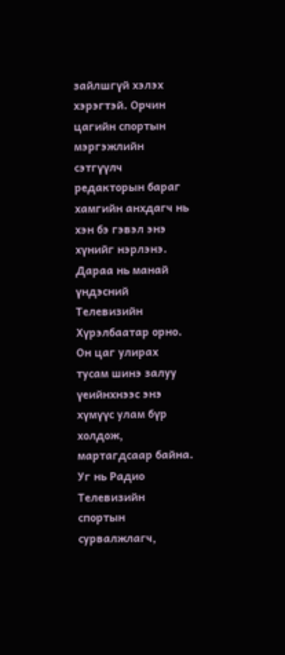зайлшгүй хэлэх хэрэгтэй. Орчин цагийн спортын мэргэжлийн сэтгүүлч  редакторын бараг хамгийн анхдагч нь хэн бэ гэвэл энэ хүнийг нэрлэнэ. Дараа нь манай үндэсний Телевизийн Хүрэлбаатар орно. Он цаг улирах тусам шинэ залуу үеийнхнээс энэ хүмүүс улам бүр холдож, мартагдсаар байна. Уг нь Радио Телевизийн спортын сурвалжлагч,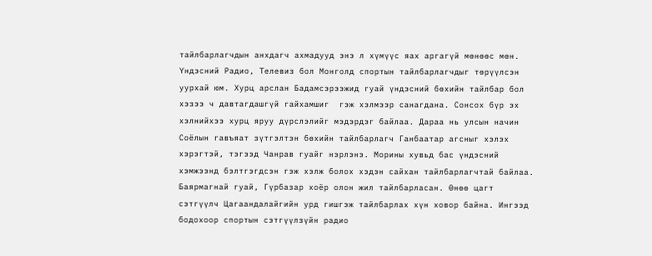тайлбарлагчдын анхдагч ахмадууд энэ л хүмүүс яах аргагүй мөнөөс мөн. Үндэсний Радио, Телевиз бол Монголд спортын тайлбарлагчдыг төрүүлсэн уурхай юм. Хурц арслан Бадамсэрээжид гуай үндэсний бөхийн тайлбар бол хэзээ ч давтагдашгүй гайхамшиг  гэж хэлмээр санагдана. Сонсох бүр эх хэлнийхээ хурц яруу дүрслэлийг мэдэрдэг байлаа. Дараа нь улсын начин Соёлын гавъяат зүтгэлтэн бөхийн тайлбарлагч Ганбаатар агсныг хэлэх хэрэгтэй, тэгээд Чанрав гуайг нэрлэнэ. Морины хувьд бас үндэсний хэмжээнд бэлтгэгдсэн гэж хэлж болох хэдэн сайхан тайлбарлагчтай байлаа. Баярмагнай гуай, Гүрбазар хоёр олон жил тайлбарласан. Өнөө цагт сэтгүүлч Цагаандалайгийн урд гишгэж тайлбарлах хүн ховор байна. Ингээд бодохоор спортын сэтгүүлзүйн радио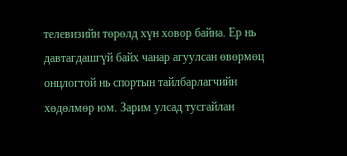телевизийн төрөлд хүн ховор байна. Ер нь  давтагдашгүй байх чанар агуулсан өвөрмөц онцлогтой нь спортын тайлбарлагчийн хөдөлмөр юм. Зарим улсад тусгайлан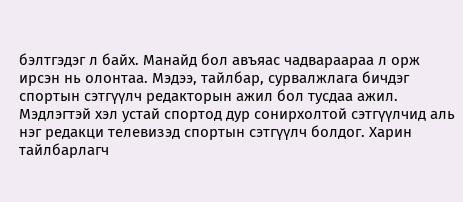бэлтгэдэг л байх. Манайд бол авъяас чадвараараа л орж ирсэн нь олонтаа. Мэдээ, тайлбар, сурвалжлага бичдэг спортын сэтгүүлч редакторын ажил бол тусдаа ажил. Мэдлэгтэй хэл устай спортод дур сонирхолтой сэтгүүлчид аль нэг редакци телевизэд спортын сэтгүүлч болдог. Харин тайлбарлагч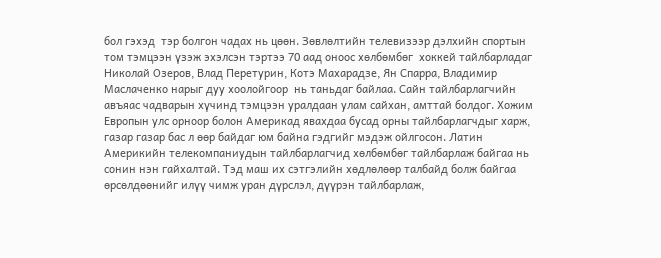бол гэхэд  тэр болгон чадах нь цөөн. Зөвлөлтийн телевизээр дэлхийн спортын том тэмцээн үзэж эхэлсэн тэртээ 70 аад оноос хөлбөмбөг  хоккей тайлбарладаг Николай Озеров, Влад Перетурин, Котэ Махарадзе, Ян Спарра, Владимир Маслаченко нарыг дуу хоолойгоор  нь таньдаг байлаа. Сайн тайлбарлагчийн авъяас чадварын хүчинд тэмцээн уралдаан улам сайхан, амттай болдог. Хожим Европын улс орноор болон Америкад явахдаа бусад орны тайлбарлагчдыг харж, газар газар бас л өөр байдаг юм байна гэдгийг мэдэж ойлгосон. Латин Америкийн телекомпаниудын тайлбарлагчид хөлбөмбөг тайлбарлаж байгаа нь сонин нэн гайхалтай. Тэд маш их сэтгэлийн хөдлөлөөр талбайд болж байгаа өрсөлдөөнийг илүү чимж уран дүрслэл, дүүрэн тайлбарлаж,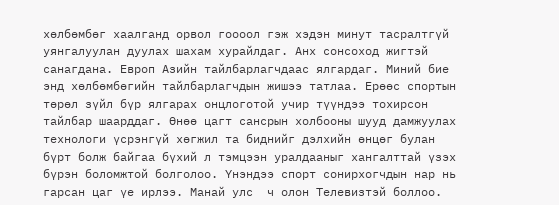хөлбөмбөг хаалганд орвол гоооол гэж хэдэн минут тасралтгүй уянгалуулан дуулах шахам хурайлдаг. Анх сонсоход жигтэй санагдана. Европ Азийн тайлбарлагчдаас ялгардаг. Миний бие энд хөлбөмбөгийн тайлбарлагчдын жишээ татлаа. Ерөөс спортын төрөл зүйл бүр ялгарах онцлоготой учир түүндээ тохирсон тайлбар шаарддаг. Өнөө цагт сансрын холбооны шууд дамжуулах технологи үсрэнгүй хөгжил та биднийг дэлхийн өнцөг булан бүрт болж байгаа бүхий л тэмцээн уралдааныг хангалттай үзэх бүрэн боломжтой болголоо. Үнэндээ спорт сонирхогчдын нар нь гарсан цаг үе ирлээ. Манай улс  ч олон Телевизтэй боллоо.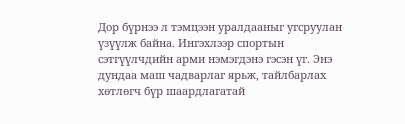Дор бүрнээ л тэмцээн уралдааныг угсруулан  үзүүлж байна. Ингэхлээр спортын сэтгүүлчдийн арми нэмэгдэнэ гэсэн үг. Энэ дундаа маш чадварлаг ярьж, тайлбарлах хөтлөгч бүр шаардлагатай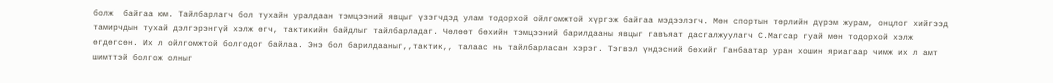болж  байгаа юм. Тайлбарлагч бол тухайн уралдаан тэмцээний явцыг үзэгчдэд улам тодорхой ойлгомжтой хүргэж байгаа мэдээлэгч. Мөн спортын төрлийн дүрэм журам, онцлог хийгээд тамирчдын тухай дэлгэрэнгүй хэлж өгч, тактикийн байдлыг тайлбарладаг. Чөлөөт бөхийн тэмцээний барилдааны явцыг гавъяат дасгалжуулагч С.Магсар гуай мөн тодорхой хэлж өгдөгсөн. Их л ойлгомжтой болгодог байлаа. Энэ бол барилдааныг,,тактик,, талаас нь тайлбарласан хэрэг. Тэгвэл үндэсний бөхийг Ганбаатар уран хошин яриагаар чимж их л амт шимттэй болгож олныг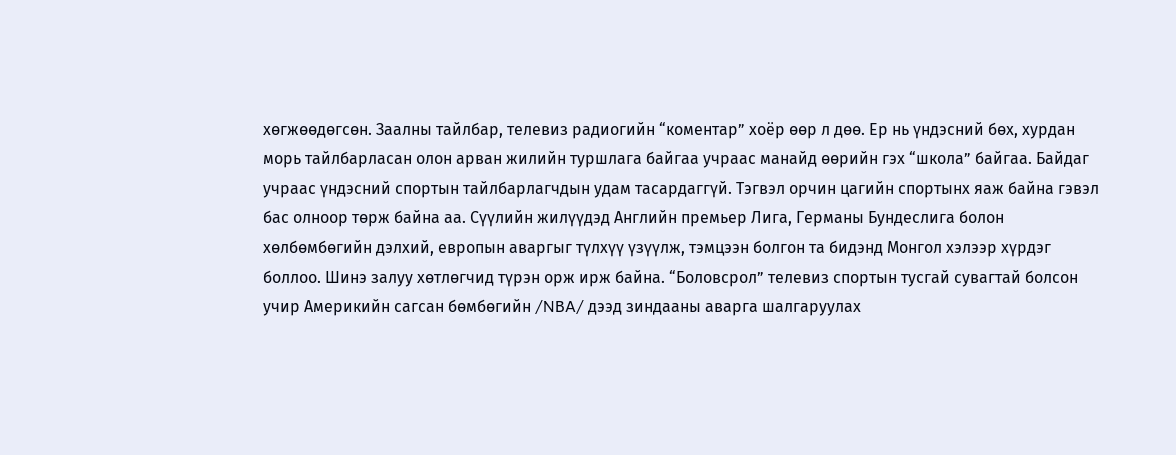хөгжөөдөгсөн. Заалны тайлбар, телевиз радиогийн “коментар” хоёр өөр л дөө. Ер нь үндэсний бөх, хурдан морь тайлбарласан олон арван жилийн туршлага байгаа учраас манайд өөрийн гэх “школа” байгаа. Байдаг учраас үндэсний спортын тайлбарлагчдын удам тасардаггүй. Тэгвэл орчин цагийн спортынх яаж байна гэвэл бас олноор төрж байна аа. Сүүлийн жилүүдэд Английн премьер Лига, Германы Бундеслига болон хөлбөмбөгийн дэлхий, европын аваргыг түлхүү үзүүлж, тэмцээн болгон та бидэнд Монгол хэлээр хүрдэг боллоо. Шинэ залуу хөтлөгчид түрэн орж ирж байна. “Боловсрол” телевиз спортын тусгай сувагтай болсон учир Америкийн сагсан бөмбөгийн /NBA/ дээд зиндааны аварга шалгаруулах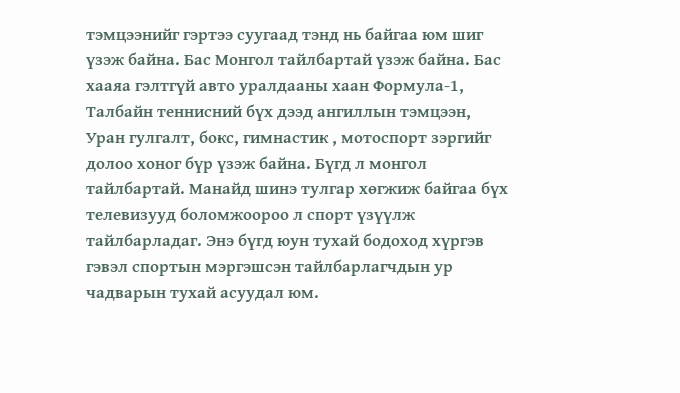тэмцээнийг гэртээ суугаад тэнд нь байгаа юм шиг үзэж байна. Бас Монгол тайлбартай үзэж байна. Бас хааяа гэлтгүй авто уралдааны хаан Формула-1, Талбайн теннисний бүх дээд ангиллын тэмцээн, Уран гулгалт, бокс, гимнастик , мотоспорт зэргийг долоо хоног бүр үзэж байна. Бүгд л монгол тайлбартай. Манайд шинэ тулгар хөгжиж байгаа бүх телевизууд боломжоороо л спорт үзүүлж тайлбарладаг. Энэ бүгд юун тухай бодоход хүргэв гэвэл спортын мэргэшсэн тайлбарлагчдын ур чадварын тухай асуудал юм.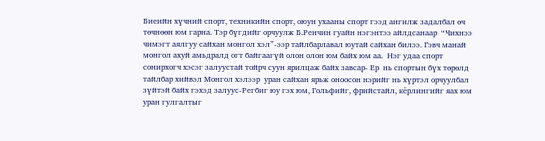Биеийн хүчний спорт, техникийн спорт, оюун ухааны спорт гээд ангилж задалбал өч төчнөөн юм гарна. Тэр бүгдийг орчуулж Б.Ренчин гуайн нэгэнтээ айлдсанаар  “Чихнээ чимэгт аялгуу сайхан монгол хэл”-ээр тайлбарлавал юутай сайхан билээ. Гэвч манай монгол ахуй амьдралд огт байгаагүй олон олон юм байх юм аа.  Нэг удаа спорт сонирхогч хэсэг залуустай тойрч суун ярилцаж байх завсар- Ер  нь спортын бүх төрөлд тайлбар хийвэл Монгол хэлээр  уран сайхан ярьж оноосон нэрийг нь хүртэл орчуулбал зүйтэй байх гэхэд залуус-Регбиг юу гэх юм, Гольфийг, фрийстайл, кёрлингийг яах юм уран гулгалтыг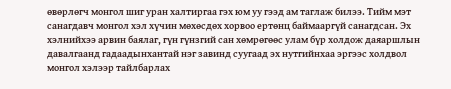өвөрлөгч монгол шиг уран халтиргаа гэх юм уу гээд ам таглаж билээ. Тийм мэт санагдавч монгол хэл хүчин мөхөсдөх хорвоо ертөнц баймааргүй санагдсан. Эх хэлнийхээ арвин баялаг, гүн гүнзгий сан хөмрөгөөс улам бүр холдож даяаршлын давалгаанд гадаадынхантай нэг завинд суугаад эх нутгийнхаа эргээс холдвол монгол хэлээр тайлбарлах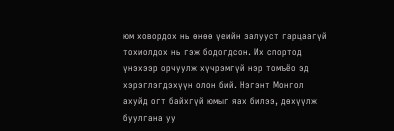юм ховордох нь өнөө үеийн залууст гарцаагүй тохиолдох нь гэж бодогдсон. Их спортод үнэхээр орчуулж хүчрэмгүй нэр томъёо эд хэрэглэгдэхүүн олон бий. Нэгэнт Монгол ахуйд огт байхгүй юмыг яах билээ, дөхүүлж буулгана уу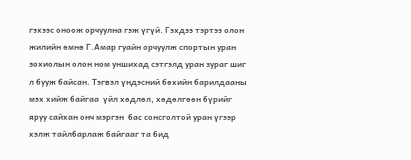гэхээс оноож орчуулна гэж үгүй. Гэхдээ тэртээ олон жилийн өмнө Г.Амар гуайн орчуулж спортын уран зохиолын олон ном уншихад сэтгэлд уран зураг шиг л бууж байсан. Тэгвэл үндэсний бөхийн барилдааны мэх хийж байгаа  үйл хөдлөл, хөдөлгөөн бүрийг яруу сайхан онч мэргэн  бас сонсголтой уран үгээр хэлж тайлбарлаж байгааг та бид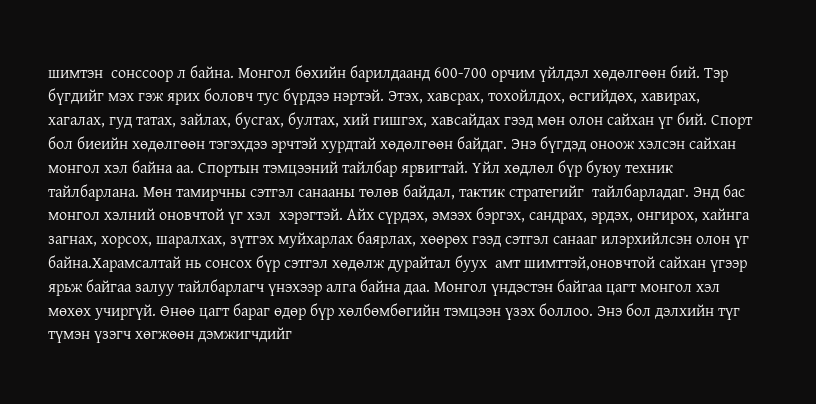шимтэн  сонссоор л байна. Монгол бөхийн барилдаанд 600-700 орчим үйлдэл хөдөлгөөн бий. Тэр бүгдийг мэх гэж ярих боловч тус бүрдээ нэртэй. Этэх, хавсрах, тохойлдох, өсгийдөх, хавирах, хагалах, гуд татах, зайлах, бусгах, бултах, хий гишгэх, хавсайдах гээд мөн олон сайхан үг бий. Спорт бол биеийн хөдөлгөөн тэгэхдээ эрчтэй хурдтай хөдөлгөөн байдаг. Энэ бүгдэд оноож хэлсэн сайхан  монгол хэл байна аа. Спортын тэмцээний тайлбар ярвигтай. Үйл хөдлөл бүр буюу техник тайлбарлана. Мөн тамирчны сэтгэл санааны төлөв байдал, тактик стратегийг  тайлбарладаг. Энд бас монгол хэлний оновчтой үг хэл  хэрэгтэй. Айх сүрдэх, эмээх бэргэх, сандрах, эрдэх, онгирох, хайнга загнах, хорсох, шаралхах, зүтгэх муйхарлах баярлах, хөөрөх гээд сэтгэл санааг илэрхийлсэн олон үг байна.Харамсалтай нь сонсох бүр сэтгэл хөдөлж дурайтал буух  амт шимттэй,оновчтой сайхан үгээр ярьж байгаа залуу тайлбарлагч үнэхээр алга байна даа. Монгол үндэстэн байгаа цагт монгол хэл мөхөх учиргүй. Өнөө цагт бараг өдөр бүр хөлбөмбөгийн тэмцээн үзэх боллоо. Энэ бол дэлхийн түг түмэн үзэгч хөгжөөн дэмжигчдийг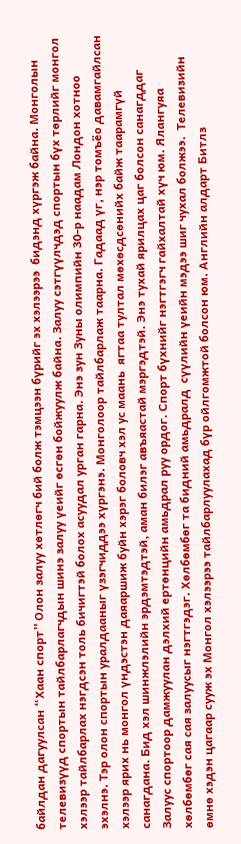байлдан дагуулсан “Хаан спорт” Олон залуу хөтлөгч бий болж тэмцээн бүрийг эх хэлээрээ  бидэнд хүргэж байна. Монголын телевизүүд спортын тайлбарлагчдын шинэ залуу үеийг өсгөн бойжуулж байна. Залуу сэтгүүлчдэд спортын бүх төрлийг монгол хэлээр тайлбарлах нэгдсэн толь бичигтэй болох асуудал урган гарна. Энэ зун Зуны олимпийн 30-р наадам Лондон хотноо эхэлнэ. Тэр олон спортын уралдааныг үзэгчиддээ хүргэнэ. Монголоор тайлбарлаж таарна. Гадаад үг, нэр томъёо давамгайлсан хэлээр ярих нь монгол үндэстэн даяаршиж буйн хэрэг боловч хэл ус маань  ягтаа тултал мөхөсдсөнийх байж таарамгүй санагдана. Бид хэл шинжлэлийн эрдэмтэдтэй, аман билэг авъяастай мэргэдтэй. Энэ тухай ярилцах цаг болсон санагддаг Залуус спортоор дамжуулан дэлхий ертөнцийн амьдрал руу ордог. Спорт бүхнийг нэгтгэгч гайхалтай хүч юм. Ялангуяа хөлбөмбөг сая сая залуусыг нэгтгэдэг. Хөлбөмбөг та бидний амьдралд  сүүлийн үеийн мэдээ шиг чухал болжээ.  Телевизийн өмнө хэдэн цагаар сууж эх Монгол хэлээрээ тайлбарлуулахад бүр ойлгомжтой болсон юм. Английн алдарт Битлз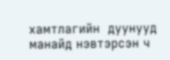хамтлагийн  дуунууд манайд нэвтэрсэн ч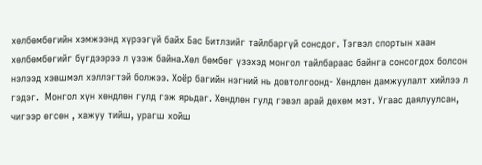хөлбөмбөгийн хэмжээнд хүрээгүй байх Бас Битлзийг тайлбаргүй сонсдог. Тэгвэл спортын хаан хөлбөмбөгийг бүгдээрээ л үзэж байна.Хөл бөмбөг үзэхэд монгол тайлбараас байнга сонсогдох болсон нэлээд хэвшмэл хэллэгтэй болжээ. Хоёр багийн нэгний нь довтолгоонд- Хөндлөн дамжуулалт хийлээ л гэдэг.  Монгол хүн хөндлөн гулд гэж ярьдаг. Хөндлөн гулд гэвэл арай дөхөм мэт. Угаас даялуулсан, чигээр өгсөн , хажуу тийш, урагш хойш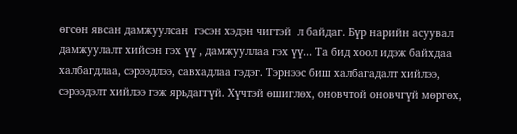өгсөн явсан дамжуулсан  гэсэн хэдэн чигтэй  л байдаг. Бүр нарийн асуувал  дамжуулалт хийсэн гэх үү , дамжууллаа гэх үү... Та бид хоол идэж байхдаа халбагдлаа, сэрээдлээ, савхадлаа гэдэг. Тэрнээс биш халбагадалт хийлээ, сэрээдэлт хийлээ гэж ярьдаггүй. Хүчтэй өшиглөх, оновчтой оновчгүй мөргөх,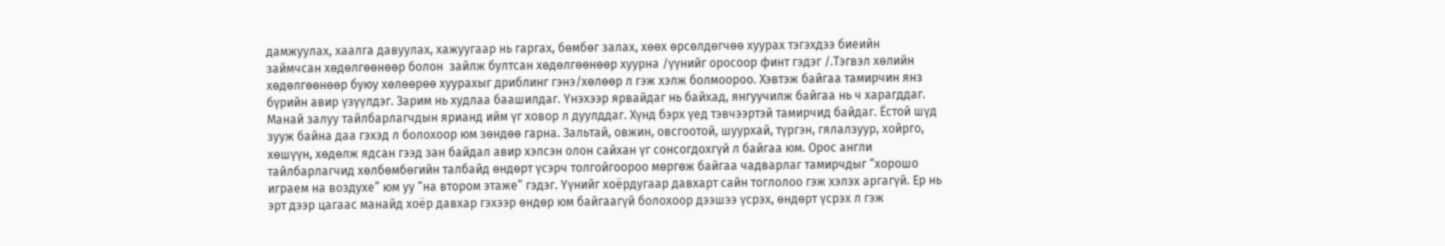дамжуулах, хаалга давуулах, хажуугаар нь гаргах, бөмбөг залах, хөөх өрсөлдөгчөө хуурах тэгэхдээ биеийн  займчсан хөдөлгөөнөөр болон  зайлж бултсан хөдөлгөөнөөр хуурна /үүнийг оросоор финт гэдэг /.Тэгвэл хөлийн хөдөлгөөнөөр буюу хөлөөрөө хуурахыг дриблинг гэнэ/хөлөөр л гэж хэлж болмоороо. Хэвтэж байгаа тамирчин янз бүрийн авир үзүүлдэг. Зарим нь худлаа баашилдаг. Үнэхээр ярвайдаг нь байхад, янгуучилж байгаа нь ч харагддаг. Манай залуу тайлбарлагчдын ярианд ийм үг ховор л дуулддаг. Хүнд бэрх үед тэвчээртэй тамирчид байдаг. Ёстой шүд зууж байна даа гэхэд л болохоор юм зөндөө гарна. Зальтай, овжин, овсгоотой, шуурхай, түргэн, гялалзуур, хойрго, хөшүүн, хөдөлж ядсан гээд зан байдал авир хэлсэн олон сайхан үг сонсогдохгүй л байгаа юм. Орос англи тайлбарлагчид хөлбөмбөгийн талбайд өндөрт үсэрч толгойгоороо мөргөж байгаа чадварлаг тамирчдыг “хорошо играем на воздухе” юм уу “на втором этаже” гэдэг. Үүнийг хоёрдугаар давхарт сайн тоглолоо гэж хэлэх аргагүй. Ер нь эрт дээр цагаас манайд хоёр давхар гэхээр өндөр юм байгаагүй болохоор дээшээ үсрэх, өндөрт үсрэх л гэж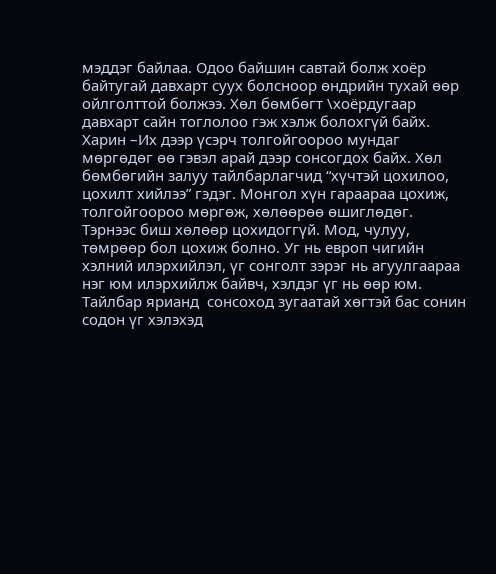мэддэг байлаа. Одоо байшин савтай болж хоёр байтугай давхарт суух болсноор өндрийн тухай өөр ойлголттой болжээ. Хөл бөмбөгт \хоёрдугаар давхарт сайн тоглолоо гэж хэлж болохгүй байх. Харин –Их дээр үсэрч толгойгоороо мундаг мөргөдөг өө гэвэл арай дээр сонсогдох байх. Хөл бөмбөгийн залуу тайлбарлагчид “хүчтэй цохилоо, цохилт хийлээ” гэдэг. Монгол хүн гараараа цохиж, толгойгоороо мөргөж, хөлөөрөө өшиглөдөг. Тэрнээс биш хөлөөр цохидоггүй. Мод, чулуу, төмрөөр бол цохиж болно. Уг нь европ чигийн хэлний илэрхийлэл, үг сонголт зэрэг нь агуулгаараа нэг юм илэрхийлж байвч, хэлдэг үг нь өөр юм. Тайлбар ярианд  сонсоход зугаатай хөгтэй бас сонин содон үг хэлэхэд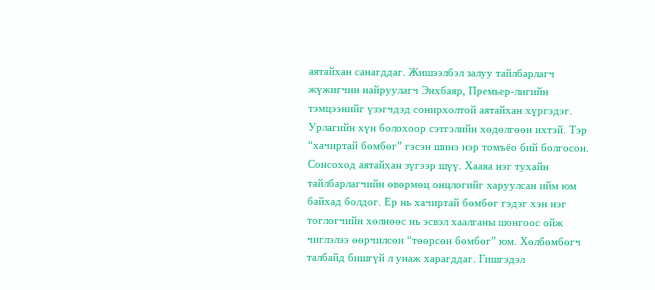аятайхан санагддаг. Жишээлбэл залуу тайлбарлагч жүжигчин найруулагч Энхбаяр, Премьер-лигийн тэмцээнийг үзэгчдэд сонирхолтой аятайхан хүргэдэг. Урлагийн хүн болохоор сэтгэлийн хөдөлгөөн ихтэй. Тэр “хачиртай бөмбөг” гэсэн шинэ нэр томъёо бий болгосон.  Сонсоход аятайхан зүгээр шүү. Хааяа нэг тухайн тайлбарлагчийн өвөрмөц онцлогийг харуулсан ийм юм байхад болдог. Ер нь хачиртай бөмбөг гэдэг хэн нэг тоглогчийн хөлнөөс нь эсвэл хаалганы шонгоос ойж чиглэлээ өөрчилсөн “төөрсөн бөмбөг” юм. Хөлбөмбөгч талбайд бишгүй л унаж харагддаг. Гишгэдэл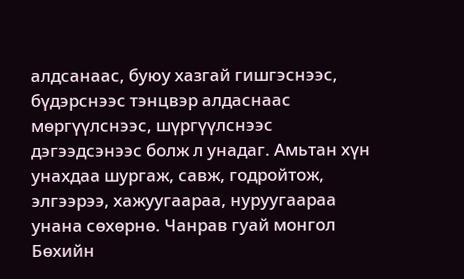алдсанаас, буюу хазгай гишгэснээс, бүдэрснээс тэнцвэр алдаснаас мөргүүлснээс, шүргүүлснээс дэгээдсэнээс болж л унадаг. Амьтан хүн унахдаа шургаж, савж, годройтож, элгээрээ, хажуугаараа, нуруугаараа унана сөхөрнө. Чанрав гуай монгол Бөхийн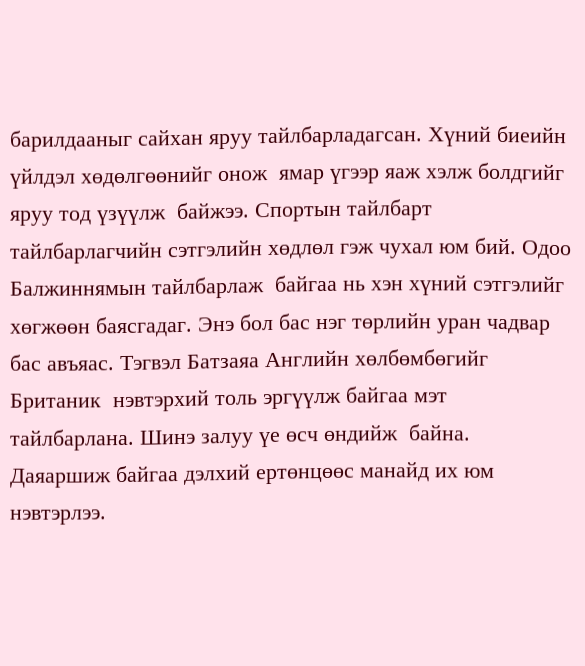барилдааныг сайхан яруу тайлбарладагсан. Хүний биеийн үйлдэл хөдөлгөөнийг онож  ямар үгээр яаж хэлж болдгийг яруу тод үзүүлж  байжээ. Спортын тайлбарт тайлбарлагчийн сэтгэлийн хөдлөл гэж чухал юм бий. Одоо Балжиннямын тайлбарлаж  байгаа нь хэн хүний сэтгэлийг хөгжөөн баясгадаг. Энэ бол бас нэг төрлийн уран чадвар бас авъяас. Тэгвэл Батзаяа Английн хөлбөмбөгийг Британик  нэвтэрхий толь эргүүлж байгаа мэт тайлбарлана. Шинэ залуу үе өсч өндийж  байна. Даяаршиж байгаа дэлхий ертөнцөөс манайд их юм нэвтэрлээ.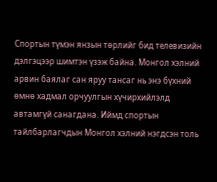Спортын түмэн янзын төрлийг бид телевизийн дэлгэцээр шимтэн үзэж байна. Монгол хэлний арвин баялаг сан яруу тансаг нь энэ бүхний өмнө хадмал орчуулгын хүчирхийлэлд автамгүй санагдана. Иймд спортын тайлбарлагчдын Монгол хэлний нэгдсэн толь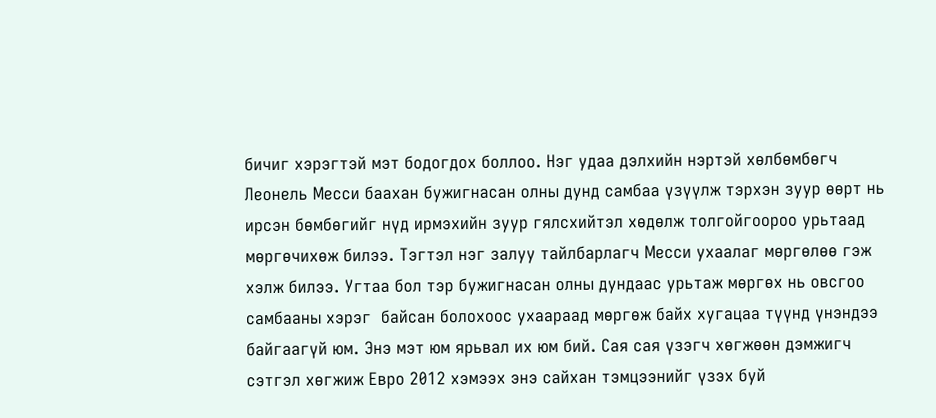бичиг хэрэгтэй мэт бодогдох боллоо. Нэг удаа дэлхийн нэртэй хөлбөмбөгч Леонель Месси баахан бужигнасан олны дунд самбаа үзүүлж тэрхэн зуур өөрт нь ирсэн бөмбөгийг нүд ирмэхийн зуур гялсхийтэл хөдөлж толгойгоороо урьтаад мөргөчихөж билээ. Тэгтэл нэг залуу тайлбарлагч Месси ухаалаг мөргөлөө гэж хэлж билээ. Угтаа бол тэр бужигнасан олны дундаас урьтаж мөргөх нь овсгоо самбааны хэрэг  байсан болохоос ухаараад мөргөж байх хугацаа түүнд үнэндээ байгаагүй юм. Энэ мэт юм ярьвал их юм бий. Сая сая үзэгч хөгжөөн дэмжигч сэтгэл хөгжиж Евро 2012 хэмээх энэ сайхан тэмцээнийг үзэх буй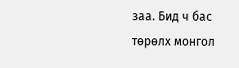заа. Бид ч бас төрөлх монгол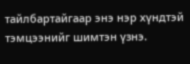тайлбартайгаар энэ нэр хүндтэй тэмцээнийг шимтэн үзнэ.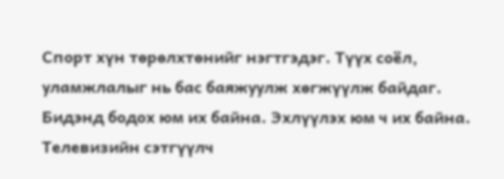Спорт хүн төрөлхтөнийг нэгтгэдэг. Түүх соёл, уламжлалыг нь бас баяжуулж хөгжүүлж байдаг. Бидэнд бодох юм их байна. Эхлүүлэх юм ч их байна. Телевизийн сэтгүүлч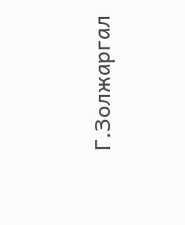Г.Золжаргал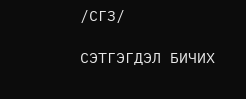/СГЗ/

СЭТГЭГДЭЛ БИЧИХ